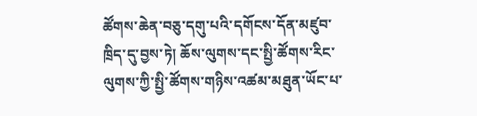ཚོགས་ཆེན་བཅུ་དགུ་པའི་དགོངས་དོན་མཛུབ་ཁྲིད་དུ་བྱས་ཏེ། ཆོས་ལུགས་དང་སྤྱི་ཚོགས་རིང་ལུགས་ཀྱི་སྤྱི་ཚོགས་གཉིས་འཚམ་མཐུན་ཡོང་པ་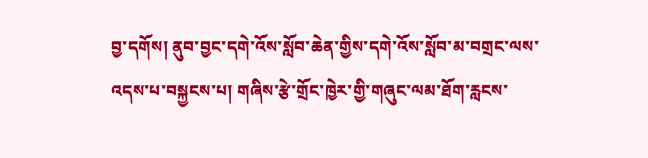བྱ་དགོས། ནུབ་བྱང་དགེ་འོས་སློབ་ཆེན་གྱིས་དགེ་འོས་སློབ་མ་བགྲང་ལས་འདས་པ་བསྐྱངས་པ། གཞིས་རྩེ་གྲོང་ཁྱེར་གྱི་གཞུང་ལམ་ཐོག་རླངས་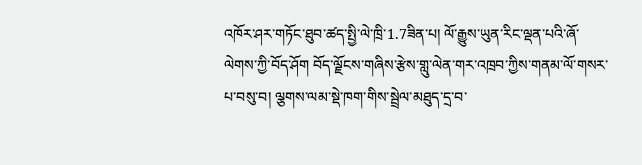འཁོར་ཤར་གཏོང་ཐུབ་ཚད་སྤྱི་ལེ་ཁྲི་1.7ཟིན་པ། ལོ་རྒྱུས་ཡུན་རིང་ལྡན་པའི་ཞོ་ལེགས་ཀྱི་བོད་ཤོག བོད་ལྗོངས་གཞིས་རྩེས་གླུ་ལེན་གར་འཁྲབ་ཀྱིས་གནམ་ལོ་གསར་པ་བསུ་བ། ལྕགས་ལམ་སྡེ་ཁག་གིས་སྦྲེལ་མཐུད་དྲ་བ་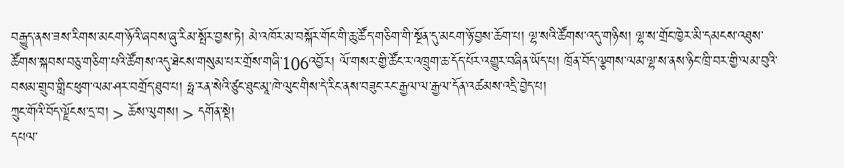བརྒྱུད་ནས་ཟས་རིགས་མངག་ཉོའི་ཞབས་ཞུ་རིམ་སྤོར་བྱས་ཏེ། མེ་འཁོར་མ་བསྐོར་གོང་གི་ཆུ་ཚོད་གཅིག་གི་སྔོན་དུ་མངག་ཉོ་བྱས་ཆོག་པ། ལྷ་སའི་ཚོགས་འདུ་གཉིས། ལྷ་ས་གྲོང་ཁྱེར་མི་དམངས་འཐུས་ཚོགས་སྐབས་བཅུ་གཅིག་པའི་ཚོགས་འདུ་ཐེངས་གསུམ་པར་གྲོས་གཞི་106འབྱོར། ལོ་གསར་གྱི་ཚོང་ར་འཁྲུག་ཆ་དོད་པོར་འགྱུར་བཞིན་ཡོད་པ། ཁྲོན་བོད་ལྕགས་ལམ་ལྷ་ས་ནས་ཉིང་ཁྲི་བར་གྱི་ལམ་བུའི་བསམ་གྲུབ་གླིང་ཕུག་ལམ་ཤར་བགྲོད་ཐུབ་པ། ཧྥ་རན་སེའི་ཙུང་ཐུང་མཱ་ཁེ་ལུང་གིས་དེ་རིང་ནས་བཟུང་རང་རྒྱལ་ལ་རྒྱལ་དོན་འཚམས་འདྲི་བྱེད་པ།
ཀྲུང་གོའི་བོད་ལྗོངས་དྲ་བ། > ཆོས་ལུགས། > དགོན་སྡེ།
དཔལ་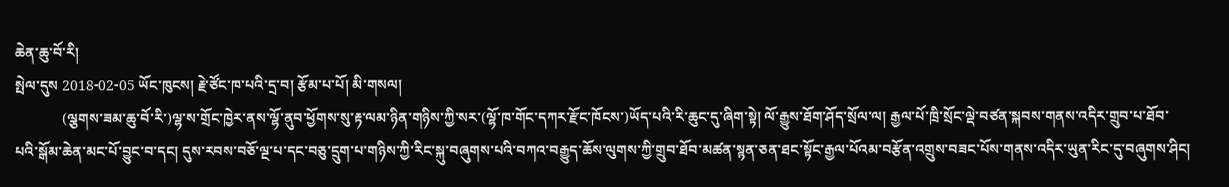ཆེན་ཆུ་བོ་རི།
སྤེལ་དུས 2018-02-05 ཡོང་ཁུངས། རྗེ་ཙོང་ཁ་པའི་དྲ་བ། རྩོམ་པ་པོ། མི་གསལ།
             (ལྕགས་ཟམ་ཆུ་བོ་རི་)ལྷ་ས་གྲོང་ཁྱེར་ནས་ལྷོ་ནུབ་ཕྱོགས་སུ་རྟ་ལམ་ཉིན་གཉིས་ཀྱི་སར་(ལྷོ་ཁ་གོང་དཀར་རྫོང་ཁོངས་)ཡོད་པའི་རི་ཆུང་དུ་ཞིག་སྟེ། ལོ་རྒྱུས་ཐོག་ཤོད་སྲོལ་ལ། རྒྱལ་པོ་ཁྲི་སྲོང་ལྡེ་བཙན་སྐབས་གནས་འདིར་གྲུབ་པ་ཐོབ་པའི་སྒོམ་ཆེན་མང་པོ་བྱུང་བ་དང། དུས་རབས་བཅོ་ལྔ་པ་དང་བཅུ་དྲུག་པ་གཉིས་ཀྱི་རིང་སྐུ་བཞུགས་པའི་བཀའ་བརྒྱུད་ཆོས་ལུགས་ཀྱི་གྲུབ་ཐོབ་མཚན་སྙན་ཅན་ཐང་སྟོང་རྒྱལ་པོའམ་བརྩོན་འགྲུས་བཟང་པོས་གནས་འདིར་ཡུན་རིང་དུ་བཞུགས་ཤིང།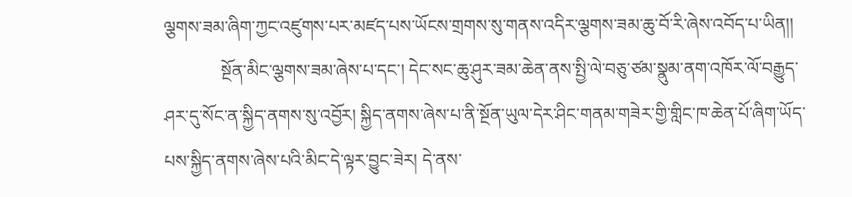ལྕགས་ཟམ་ཞིག་ཀྱང་འཛུགས་པར་མཛད་པས་ཡོངས་གྲགས་སུ་གནས་འདིར་ལྕགས་ཟམ་ཆུ་བོ་རི་ཞེས་འབོད་པ་ཡིན།།
             སྔོན་མིང་ལྕགས་ཟམ་ཞེས་པ་དང་། དེང་སང་ཆུ་ཤུར་ཟམ་ཆེན་ནས་སྤྱི་ལེ་བཅུ་ཙམ་སྣུམ་ནག་འཁོར་ལོ་བརྒྱུད་ཤར་དུ་སོང་ན་སྐྱིད་ནགས་སུ་འབྱོར། སྐྱིད་ནགས་ཞེས་པ་ནི་སྔོན་ཡུལ་དེར་ཤིང་གནམ་གཟེར་གྱི་གླིང་ཁ་ཆེན་པོ་ཞིག་ཡོད་པས་སྐྱིད་ནགས་ཞེས་པའི་མིང་དེ་ལྟར་བྱུང་ཟེར། དེ་ནས་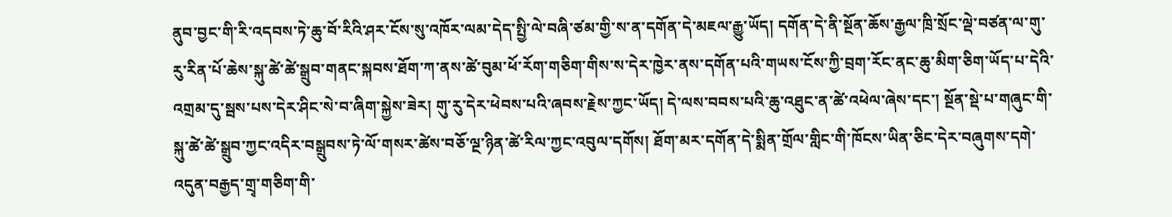ནུབ་བྱང་གི་རི་འདབས་ཏེ་ཆུ་བོ་རིའི་ཤར་ངོས་སུ་འཁོར་ལམ་དེད་སྤྱི་ལེ་བཞི་ཙམ་གྱི་ས་ན་དགོན་དེ་མཇལ་རྒྱུ་ཡོད། དགོན་དེ་ནི་སྔོན་ཆོས་རྒྱལ་ཁྲི་སྲོང་ལྡེ་བཙན་ལ་གུ་རུ་རིན་པོ་ཆེས་སྐུ་ཚེ་ཚེ་སྒྲུབ་གནང་སྐབས་ཐོག་ཀ་ནས་ཚེ་བུམ་ཕོ་རོག་གཅིག་གིས་ས་དེར་ཁྱེར་ནས་དགོན་པའི་གཡས་ངོས་ཀྱི་བྲག་རོང་ནང་ཆུ་མིག་ཅིག་ཡོད་པ་དེའི་འགྲམ་དུ་སྦས་པས་དེར་ཤིང་སེ་བ་ཞིག་སྐྱེས་ཟེར། གུ་རུ་དེར་ཕེབས་པའི་ཞབས་རྗེས་ཀྱང་ཡོད། དེ་ལས་བབས་པའི་ཆུ་འཐུང་ན་ཚེ་འཕེལ་ཞེས་དང་། སྔོན་སྡེ་པ་གཞུང་གི་སྐུ་ཚེ་ཚེ་སྒྲུབ་ཀྱང་འདིར་བསྒྲུབས་ཏེ་ལོ་གསར་ཚེས་བཅོ་ལྔ་ཉིན་ཚེ་རིལ་ཀྱང་འབུལ་དགོས། ཐོག་མར་དགོན་དེ་སྨིན་གྲོལ་གླིང་གི་ཁོངས་ཡིན་ཅིང་དེར་བཞུགས་དགེ་འདུན་བརྒྱད་གྲྭ་གཅིག་གི་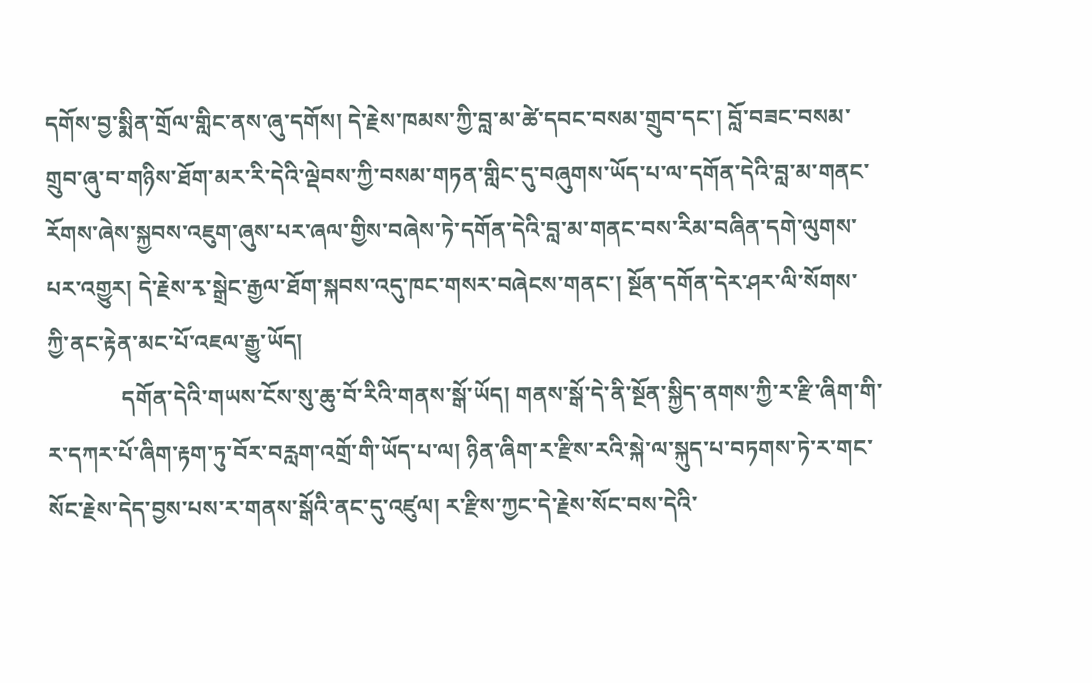དགོས་བྱ་སྨིན་གྲོལ་གླིང་ནས་ཞུ་དགོས། དེ་རྗེས་ཁམས་ཀྱི་བླ་མ་ཚེ་དབང་བསམ་གྲུབ་དང་། བློ་བཟང་བསམ་གྲུབ་ཞུ་བ་གཉིས་ཐོག་མར་རི་དེའི་ལྡེབས་ཀྱི་བསམ་གཏན་གླིང་དུ་བཞུགས་ཡོད་པ་ལ་དགོན་དེའི་བླ་མ་གནང་རོགས་ཞེས་སྐྱབས་འཇུག་ཞུས་པར་ཞལ་གྱིས་བཞེས་ཏེ་དགོན་དེའི་བླ་མ་གནང་བས་རིམ་བཞིན་དགེ་ལུགས་པར་འགྱུར། དེ་རྗེས་རྭ་སྒྲེང་རྒྱལ་ཐོག་སྐབས་འདུ་ཁང་གསར་བཞེངས་གནང་། སྔོན་དགོན་དེར་ཤར་ལི་སོགས་ཀྱི་ནང་རྟེན་མང་པོ་འཇལ་རྒྱུ་ཡོད།
             དགོན་དེའི་གཡས་ངོས་སུ་ཆུ་བོ་རིའི་གནས་སྒོ་ཡོད། གནས་སྒོ་དེ་ནི་སྔོན་སྐྱིད་ནགས་ཀྱི་ར་རྫི་ཞིག་གི་ར་དཀར་པོ་ཞིག་རྟག་ཏུ་བོར་བརླག་འགྲོ་གི་ཡོད་པ་ལ། ཉིན་ཞིག་ར་རྫིས་རའི་སྐེ་ལ་སྐུད་པ་བཏགས་ཏེ་ར་གང་སོང་རྗེས་དེད་བྱས་པས་ར་གནས་སྒོའི་ནང་དུ་འཛུལ། ར་རྫིས་ཀྱང་དེ་རྗེས་སོང་བས་དེའི་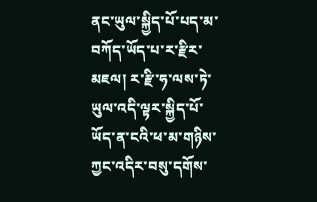ནང་ཡུལ་སྐྱིད་པོ་པད་མ་བཀོད་ཡོད་པ་ར་རྫིར་མཇལ། ར་རྫི་ཧ་ལས་ཏེ་ཡུལ་འདི་ལྟར་སྐྱིད་པོ་ཡོད་ན་ངའི་ཕ་མ་གཉིས་ཀྱང་འདིར་བསུ་དགོས་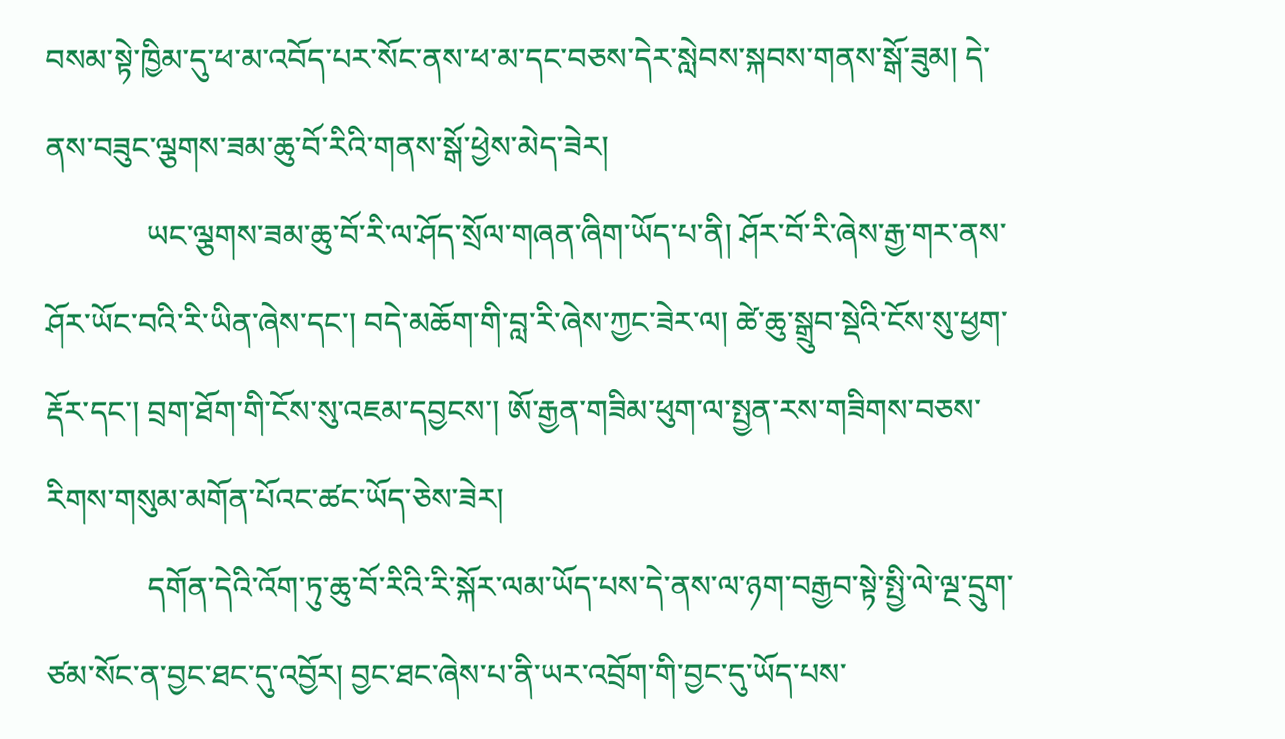བསམ་སྟེ་ཁྱིམ་དུ་ཕ་མ་འབོད་པར་སོང་ནས་ཕ་མ་དང་བཅས་དེར་སླེབས་སྐབས་གནས་སྒོ་ཟུམ། དེ་ནས་བཟུང་ལྕགས་ཟམ་ཆུ་བོ་རིའི་གནས་སྒོ་ཕྱེས་མེད་ཟེར།
             ཡང་ལྕགས་ཟམ་ཆུ་བོ་རི་ལ་ཤོད་སྲོལ་གཞན་ཞིག་ཡོད་པ་ནི། ཤོར་བོ་རི་ཞེས་རྒྱ་གར་ནས་ཤོར་ཡོང་བའི་རི་ཡིན་ཞེས་དང་། བདེ་མཆོག་གི་བླ་རི་ཞེས་ཀྱང་ཟེར་ལ། ཚེ་ཆུ་སྒྲུབ་སྡེའི་ངོས་སུ་ཕྱག་རྡོར་དང་། བྲག་ཐོག་གི་ངོས་སུ་འཇམ་དབྱངས་། ཨོ་རྒྱན་གཟིམ་ཕུག་ལ་སྤྱན་རས་གཟིགས་བཅས་རིགས་གསུམ་མགོན་པོའང་ཚང་ཡོད་ཅེས་ཟེར།
             དགོན་དེའི་འོག་ཏུ་ཆུ་བོ་རིའི་རི་སྐོར་ལམ་ཡོད་པས་དེ་ནས་ལ་ཉག་བརྒྱབ་སྟེ་སྤྱི་ལེ་ལྔ་དྲུག་ཙམ་སོང་ན་བྱང་ཐང་དུ་འབྱོར། བྱང་ཐང་ཞེས་པ་ནི་ཡར་འབྲོག་གི་བྱང་དུ་ཡོད་པས་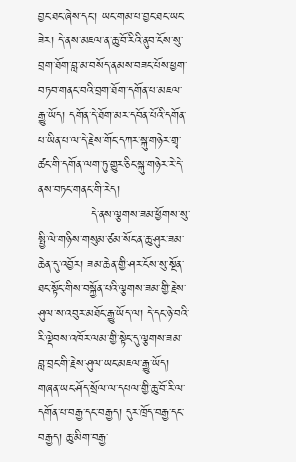བྱང་ཐང་ཞེས་དང་། ཡང་གམ་པ་བྱང་ཐང་ཡང་ཟེར། དེ་ནས་མཇལ་ན་ཆུ་བོ་རིའི་ནུབ་ངོས་སུ་བྲག་ཐོག་བླ་མ་བསོད་ནམས་བཟང་པོས་ཕྱག་བཏབ་གནང་བའི་བྲག་ཐོག་དགོན་པ་མཇལ་རྒྱུ་ཡོད། དགོན་དེ་ཐོག་མར་དབོན་པོའི་དགོན་པ་ཡིན་པ་ལ་དེ་རྗེས་གོང་དཀར་སྐུ་གཉེར་གྲྭ་ཚང་གི་དགོན་ལག་ཏུ་གྱུར་ཅིང་སྐུ་གཉེར་རེ་དེ་ནས་བཏང་གནང་གི་རེད།
             དེ་ནས་ལྕགས་ཟམ་ཕྱོགས་སུ་སྤྱི་ལེ་གཉིས་གསུམ་ཙམ་སོང་ན་ཆུ་ཤུར་ཟམ་ཆེན་དུ་འབྱོར། ཟམ་ཆེན་གྱི་ཤར་ངོས་སུ་སྔོན་ཐང་སྟོང་གིས་བསྐྱོན་པའི་ལྕགས་ཟམ་གྱི་རྗེས་ཤུལ་ས་འབུར་མཐོང་རྒྱུ་ཡོད་ལ། དེ་དང་ཉེ་བའི་རི་ལྡེབས་འཁོར་ལམ་གྱི་སྟེང་དུ་ལྕགས་ཟམ་བླ་བྲང་གི་རྗེས་ཤུལ་ཡང་མཇལ་རྒྱུ་ཡོད། གཞན་ཡང་ཤོད་སྲོལ་ལ་དཔལ་གྱི་ཆུ་བོ་རི་ལ་དགོན་པ་བརྒྱ་དང་བརྒྱད། དུར་ཁྲོད་བརྒྱ་དང་བརྒྱད། ཆུ་མིག་བརྒྱ་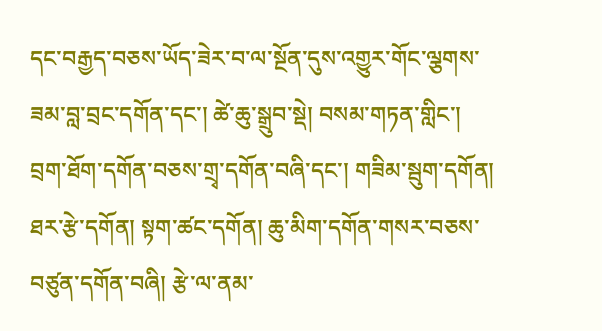དང་བརྒྱད་བཅས་ཡོད་ཟེར་བ་ལ་སྔོན་དུས་འགྱུར་གོང་ལྕགས་ཟམ་བླ་བྲང་དགོན་དང་། ཚེ་ཆུ་སྒྲུབ་སྡེ། བསམ་གཏན་གླིང་། བྲག་ཐོག་དགོན་བཅས་གྲྭ་དགོན་བཞི་དང་། གཟིམ་སྦུག་དགོན། ཐར་རྩེ་དགོན། སྟག་ཚང་དགོན། ཆུ་མིག་དགོན་གསར་བཅས་བཙུན་དགོན་བཞི། རྩེ་ལ་ནམ་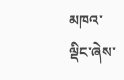མཁའ་ལྡིང་ཞེས་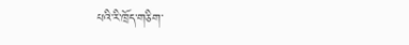པའི་རི་ཁྲོད་གཅིག་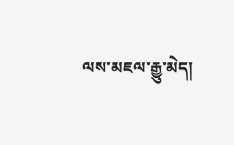ལས་མཇལ་རྒྱུ་མེད།